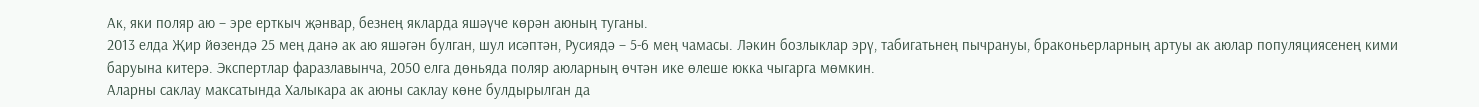Ак, яки поляр аю – эре ерткыч җәнвар, безнең якларда яшәүче көрән аюның туганы.
2013 елда Җир йөзендә 25 мең данә ак аю яшәгән булган, шул исәптән, Русиядә – 5-6 мең чамасы. Ләкин бозлыклар эрү, табигатьнең пычрануы, браконьерларның артуы ак аюлар популяциясенең кими баруына китерә. Экспертлар фаразлавынча, 2050 елга дөньяда поляр аюларның өчтән ике өлеше юкка чыгарга мөмкин.
Аларны саклау максатында Халыкара ак аюны саклау көне булдырылган да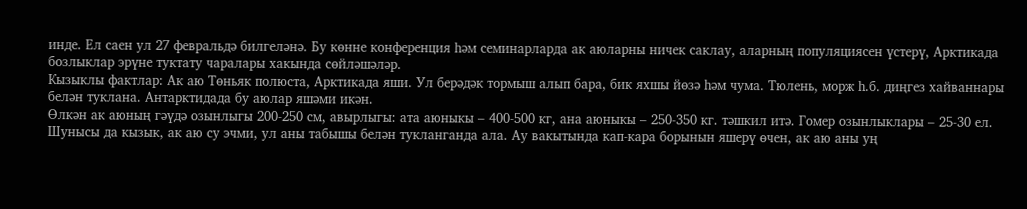инде. Ел саен ул 27 февральдә билгеләнә. Бу көнне конференция һәм семинарларда ак аюларны ничек саклау, аларның популяциясен үстерү, Арктикада бозлыклар эрүне туктату чаралары хакында сөйләшәләр.
Кызыклы фактлар: Ак аю Төньяк полюста, Арктикада яши. Ул берәдәк тормыш алып бара, бик яхшы йөзә һәм чума. Тюлень, морж һ.б. диңгез хайваннары белән туклана. Антарктидада бу аюлар яшәми икән.
Өлкән ак аюның гәүдә озынлыгы 200-250 см, авырлыгы: ата аюныкы – 400-500 кг, ана аюныкы – 250-350 кг. тәшкил итә. Гомер озынлыклары – 25-30 ел.
Шунысы да кызык, ак аю су эчми, ул аны табышы белән тукланганда ала. Ау вакытында кап-кара борынын яшерү өчен, ак аю аны уң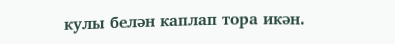кулы белән каплап тора икән.